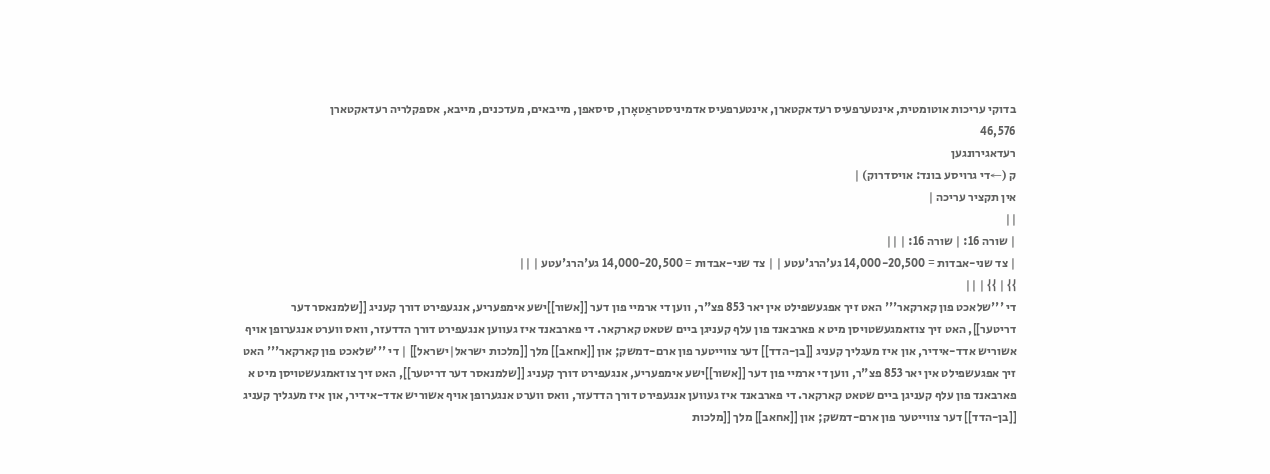בדוקי עריכות אוטומטית, אינטערפעיס רעדאקטארן, אינטערפעיס אדמיניסטראַטאָרן, סיסאפן, מייבאים, מעדכנים, מייבא, אספקלריה רעדאקטארן
46,576
רעדאגירונגען
ק (←די גרויסע בונד: אויסדרוק) |
אין תקציר עריכה |
||
| שורה 16: | שורה 16: | ||
| צד שני-אבדות = 14,000-20,500 גע'הרג'עטע | | צד שני-אבדות = 14,000-20,500 גע'הרג'עטע | ||
}} | }} | ||
די '''שלאכט פון קארקאר''' האט זיך אפגעשפילט אין יאר 853 פצ"ר, ווען די ארמיי פון דער [[אשור]]ישע אימפעריע, אנגעפירט דורך קעניג [[שלמנאסר דער דריטער]], האט זיך צוזאמגעשטויסן מיט א פארבאנד פון עלף קעניגן ביים שטאט קארקאר. די פארבאנד איז געווען אנגעפירט דורך הדדעזר, וואס ווערט אנגערופן אויף אשוריש אדד-אידיר, און איז מעגליך קעניג [[בן-הדד]] דער צווייטער פון ארם-דמשק; און [[אחאב]] מלך [[מלכות ישראל|ישראל]] | די '''שלאכט פון קארקאר''' האט זיך אפגעשפילט אין יאר 853 פצ"ר, ווען די ארמיי פון דער [[אשור]]ישע אימפעריע, אנגעפירט דורך קעניג [[שלמנאסר דער דריטער]], האט זיך צוזאמגעשטויסן מיט א פארבאנד פון עלף קעניגן ביים שטאט קארקאר. די פארבאנד איז געווען אנגעפירט דורך הדדעזר, וואס ווערט אנגערופן אויף אשוריש אדד-אידיר, און איז מעגליך קעניג [[בן-הדד]] דער צווייטער פון ארם-דמשק; און [[אחאב]] מלך [[מלכות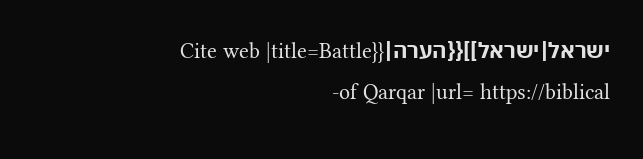ישראל|ישראל]]{{הערה|{{Cite web |title=Battle of Qarqar |url= https://biblical-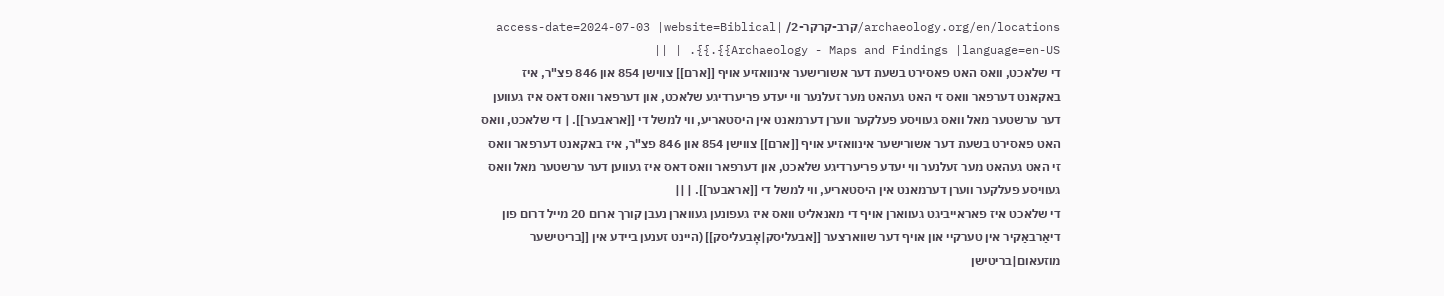archaeology.org/en/locations/קרב-קרקר-2/ |access-date=2024-07-03 |website=Biblical Archaeology - Maps and Findings |language=en-US}}.}}. | ||
די שלאכט, וואס האט פאסירט בשעת דער אשורישער אינוואזיע אויף [[ארם]] צווישן 854 און 846 פצ"ר, איז באקאנט דערפאר וואס זי האט געהאט מער זעלנער ווי יעדע פריערדיגע שלאכט, און דערפאר וואס דאס איז געווען דער ערשטער מאל וואס געוויסע פעלקער ווערן דערמאנט אין היסטאריע, ווי למשל די [[אראבער]]. | די שלאכט, וואס האט פאסירט בשעת דער אשורישער אינוואזיע אויף [[ארם]] צווישן 854 און 846 פצ"ר, איז באקאנט דערפאר וואס זי האט געהאט מער זעלנער ווי יעדע פריערדיגע שלאכט, און דערפאר וואס דאס איז געווען דער ערשטער מאל וואס געוויסע פעלקער ווערן דערמאנט אין היסטאריע, ווי למשל די [[אראבער]]. | ||
די שלאכט איז פאראייביגט געווארן אויף די מאנאליט וואס איז געפונען געווארן נעבן קורך ארום 20 מייל דרום פון דיאַרבאַקיר אין טערקיי און אויף דער שווארצער [[אבעליסק|אָבעליסק]] (היינט זענען ביידע אין [[בריטישער מוזעאום|בריטישן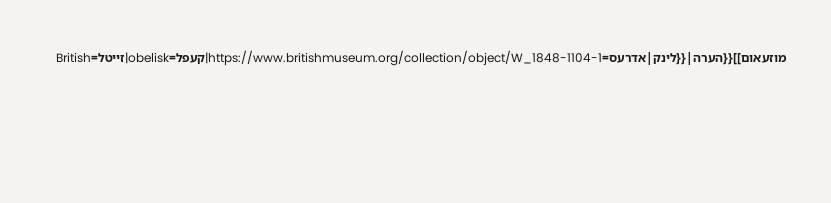מוזעאום]]{{הערה|{{לינק|אדרעס=https://www.britishmuseum.org/collection/object/W_1848-1104-1|קעפל=obelisk|זייטל=British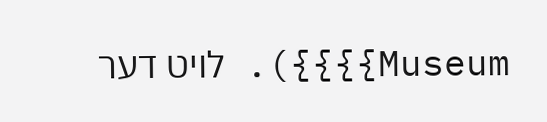Museum}}}}). לויט דער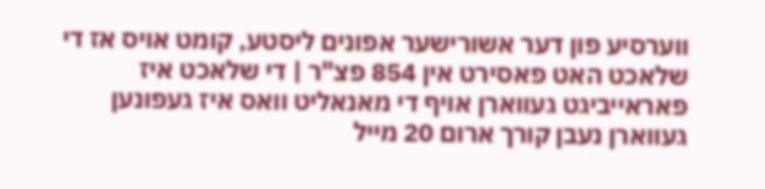ווערסיע פון דער אשורישער אפונים ליסטע, קומט אויס אז די שלאכט האט פאסירט אין 854 פצ"ר | די שלאכט איז פאראייביגט געווארן אויף די מאנאליט וואס איז געפונען געווארן נעבן קורך ארום 20 מייל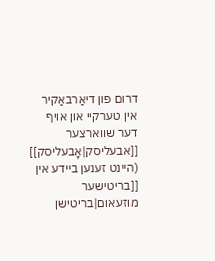דרום פון דיאַרבאַקיר אין טערקיי און אויף דער שווארצער [[אבעליסק|אָבעליסק]] (היינט זענען ביידע אין [[בריטישער מוזעאום|בריטישן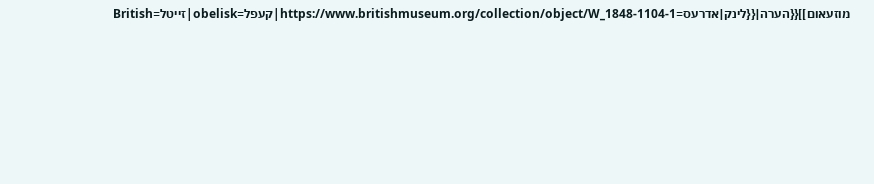מוזעאום]]{{הערה|{{לינק|אדרעס=https://www.britishmuseum.org/collection/object/W_1848-1104-1|קעפל=obelisk|זייטל=British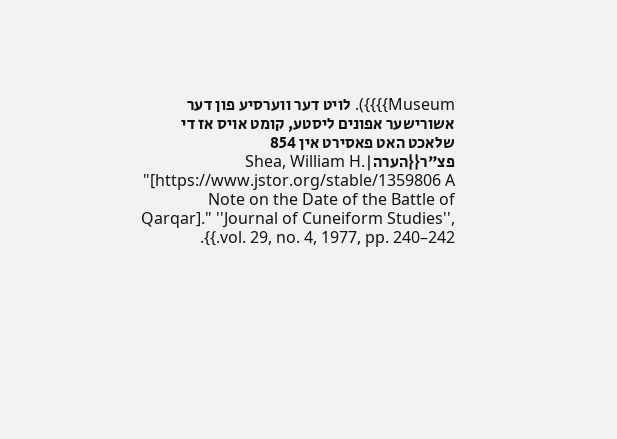Museum}}}}). לויט דער ווערסיע פון דער אשורישער אפונים ליסטע, קומט אויס אז די שלאכט האט פאסירט אין 854 פצ"ר{{הערה|Shea, William H. "[https://www.jstor.org/stable/1359806 A Note on the Date of the Battle of Qarqar]." ''Journal of Cuneiform Studies'', vol. 29, no. 4, 1977, pp. 240–242.}}.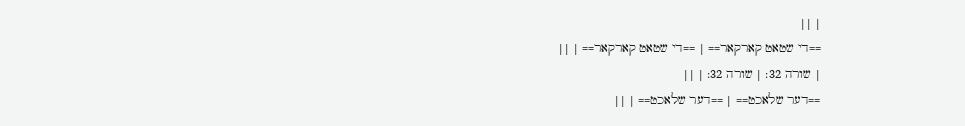| ||
==די שטאט קארקאר== | ==די שטאט קארקאר== | ||
| שורה 32: | שורה 32: | ||
==דער שלאכט== | ==דער שלאכט== | ||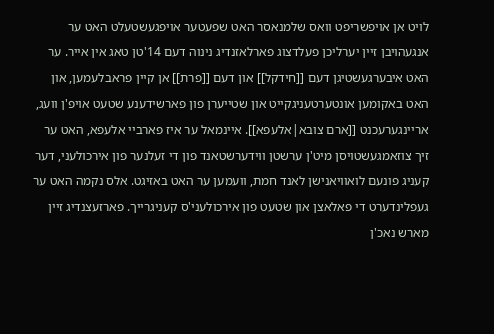לויט אן אויפשריפט וואס שלמנאסר האט שפעטער אויפגעשטעלט האט ער אנגעהויבן זיין יערליכן פעלדצוג פארלאזנדיג נינוה דעם 14'טן טאג אין אייר. ער האט איבערגעשטיגן דעם [[חידקל]] און דעם [[פרת]] אן קיין פראבלעמען, און האט באקומען אונטערטעניגקייט און שטייערן פון פארשידענע שטעט אויפ'ן וועג, אריינגערעכנט [[ארם צובא|אלעפא]]. איינמאל ער איז פארביי אלעפא, האט ער זיך צוזאמגעשטויסן מיט'ן ערשטן ווידערשטאנד פון די זעלנער פון אירכולעני, דער קעניג פונעם לואוויאנישן לאנד חמת, וועמען ער האט באזיגט. אלס נקמה האט ער געפלינדערט די פאלאצן און שטעט פון אירכולעני'ס קעניגרייך. פארזעצנדיג זיין מארש נאכ'ן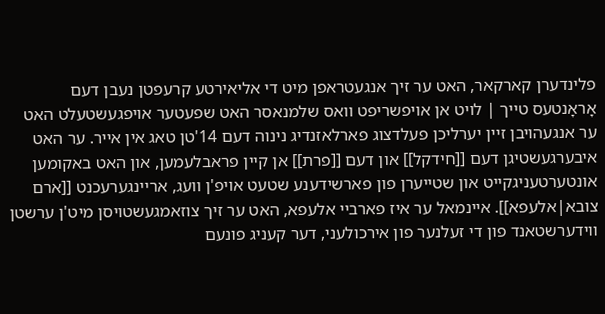פלינדערן קארקאר, האט ער זיך אנגעטראפן מיט די אליאירטע קרעפטן נעבן דעם אָראָנטעס טייך | לויט אן אויפשריפט וואס שלמנאסר האט שפעטער אויפגעשטעלט האט ער אנגעהויבן זיין יערליכן פעלדצוג פארלאזנדיג נינוה דעם 14'טן טאג אין אייר. ער האט איבערגעשטיגן דעם [[חידקל]] און דעם [[פרת]] אן קיין פראבלעמען, און האט באקומען אונטערטעניגקייט און שטייערן פון פארשידענע שטעט אויפ'ן וועג, אריינגערעכנט [[ארם צובא|אלעפא]]. איינמאל ער איז פארביי אלעפא, האט ער זיך צוזאמגעשטויסן מיט'ן ערשטן ווידערשטאנד פון די זעלנער פון אירכולעני, דער קעניג פונעם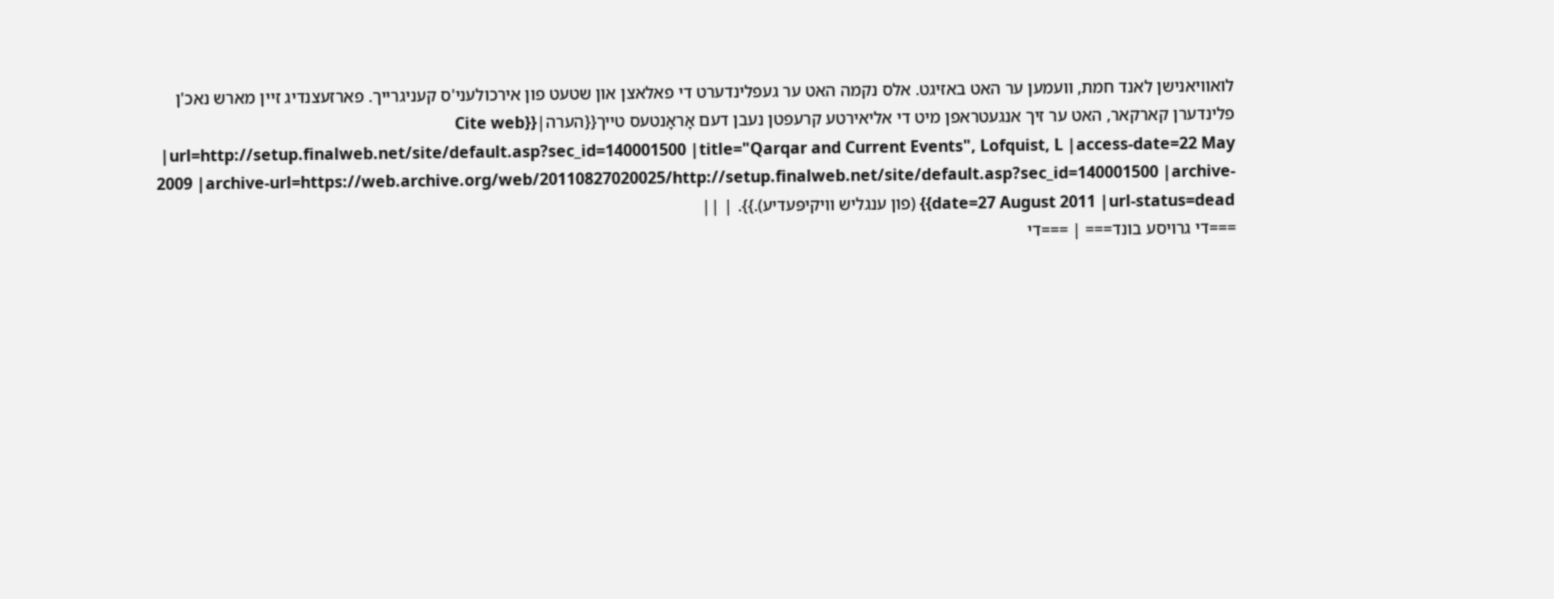לואוויאנישן לאנד חמת, וועמען ער האט באזיגט. אלס נקמה האט ער געפלינדערט די פאלאצן און שטעט פון אירכולעני'ס קעניגרייך. פארזעצנדיג זיין מארש נאכ'ן פלינדערן קארקאר, האט ער זיך אנגעטראפן מיט די אליאירטע קרעפטן נעבן דעם אָראָנטעס טייך{{הערה|{{Cite web |url=http://setup.finalweb.net/site/default.asp?sec_id=140001500 |title="Qarqar and Current Events", Lofquist, L |access-date=22 May 2009 |archive-url=https://web.archive.org/web/20110827020025/http://setup.finalweb.net/site/default.asp?sec_id=140001500 |archive-date=27 August 2011 |url-status=dead}} (פון ענגליש וויקיפּעדיע).}}. | ||
===די גרויסע בונד=== | ===די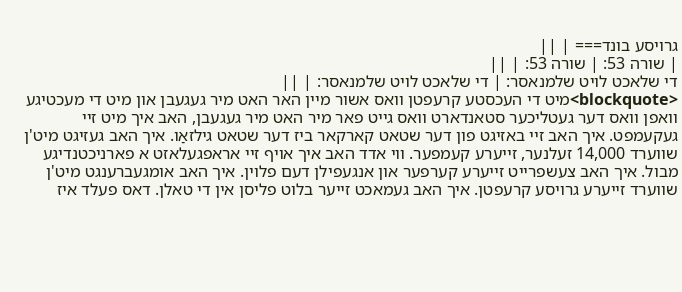גרויסע בונד=== | ||
| שורה 53: | שורה 53: | ||
די שלאכט לויט שלמנאסר: | די שלאכט לויט שלמנאסר: | ||
<blockquote>מיט די העכסטע קרעפטן וואס אשור מיין האר האט מיר געגעבן און מיט די מעכטיגע וואפן וואס דער געטליכער סטאנדארט וואס גייט פאר מיר האט מיר געגעבן, האב איך מיט זיי געקעמפט. איך האב זיי באזיגט פון דער שטאט קארקאר ביז דער שטאט גילזאַו. איך האב געזיגט מיט'ן שווערד 14,000 זעלנער, זייערע קעמפער. ווי אדד האב איך אויף זיי אראפגעלאזט א פארניכטנדיגע מבול. איך האב צעשפרייט זייערע קערפער און אנגעפילן דעם פלוין. איך האב אומגעברענגט מיט'ן שווערד זייערע גרויסע קרעפטן. איך האב געמאכט זייער בלוט פליסן אין די טאלן. דאס פעלד איז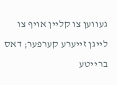געווען צו קליין אויף צו לייגן זייערע קערפער; דאס ברייטע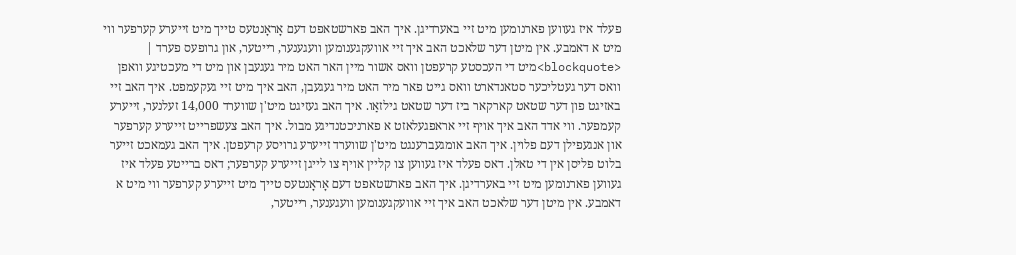פעלד איז געווען פארנומען מיט זיי באערדיגן. איך האב פארשטאפט דעם אָראָנטעס טייך מיט זייערע קערפער ווי מיט א דאמבע. אין מיטן דער שלאכט האב איך זיי אוועקגענומען וועגענער, רייטער, און גרופעס פערד | <blockquote>מיט די העכסטע קרעפטן וואס אשור מיין האר האט מיר געגעבן און מיט די מעכטיגע וואפן וואס דער געטליכער סטאנדארט וואס גייט פאר מיר האט מיר געגעבן, האב איך מיט זיי געקעמפט. איך האב זיי באזיגט פון דער שטאט קארקאר ביז דער שטאט גילזאַו. איך האב געזיגט מיט'ן שווערד 14,000 זעלנער, זייערע קעמפער. ווי אדד האב איך אויף זיי אראפגעלאזט א פארניכטנדיגע מבול. איך האב צעשפרייט זייערע קערפער און אנגעפילן דעם פלוין. איך האב אומגעברענגט מיט'ן שווערד זייערע גרויסע קרעפטן. איך האב געמאכט זייער בלוט פליסן אין די טאלן. דאס פעלד איז געווען צו קליין אויף צו לייגן זייערע קערפער; דאס ברייטע פעלד איז געווען פארנומען מיט זיי באערדיגן. איך האב פארשטאפט דעם אָראָנטעס טייך מיט זייערע קערפער ווי מיט א דאמבע. אין מיטן דער שלאכט האב איך זיי אוועקגענומען וועגענער, רייטער,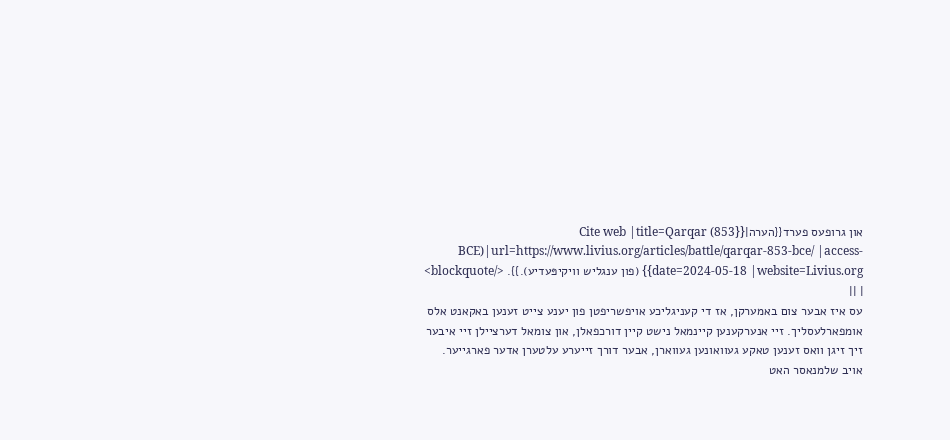און גרופעס פערד{{הערה|{{Cite web |title=Qarqar (853 BCE)|url=https://www.livius.org/articles/battle/qarqar-853-bce/ |access-date=2024-05-18 |website=Livius.org}} (פון ענגליש וויקיפּעדיע).}}. </blockquote> | ||
עס איז אבער צום באמערקן, אז די קעניגליכע אויפשריפטן פון יענע צייט זענען באקאנט אלס אומפארלעסליך. זיי אנערקענען קיינמאל נישט קיין דורכפאלן, און צומאל דערציילן זיי איבער זיך זיגן וואס זענען טאקע געוואונען געווארן, אבער דורך זייערע עלטערן אדער פארגייער. אויב שלמנאסר האט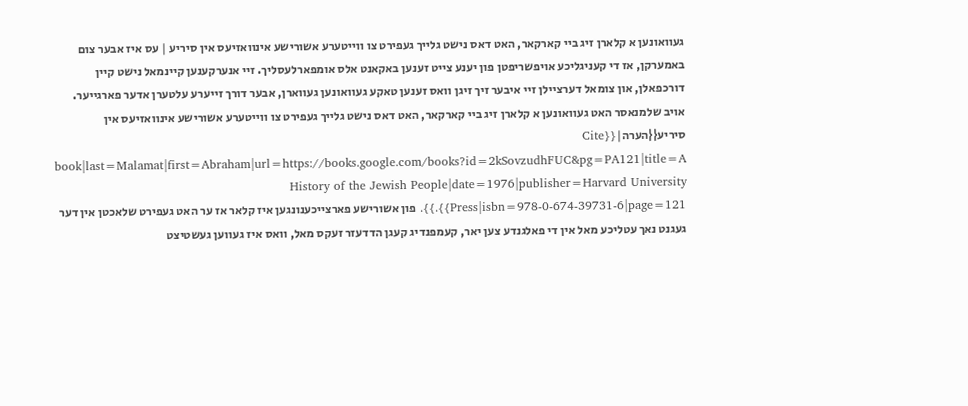געוואונען א קלארן זיג ביי קארקאר, האט דאס נישט גלייך געפירט צו ווייטערע אשורישע אינוואזיעס אין סיריע | עס איז אבער צום באמערקן, אז די קעניגליכע אויפשריפטן פון יענע צייט זענען באקאנט אלס אומפארלעסליך. זיי אנערקענען קיינמאל נישט קיין דורכפאלן, און צומאל דערציילן זיי איבער זיך זיגן וואס זענען טאקע געוואונען געווארן, אבער דורך זייערע עלטערן אדער פארגייער. אויב שלמנאסר האט געוואונען א קלארן זיג ביי קארקאר, האט דאס נישט גלייך געפירט צו ווייטערע אשורישע אינוואזיעס אין סיריע{{הערה|{{Cite book|last=Malamat|first=Abraham|url=https://books.google.com/books?id=2kSovzudhFUC&pg=PA121|title=A History of the Jewish People|date=1976|publisher=Harvard University Press|isbn=978-0-674-39731-6|page=121}}.}}. פון אשורישע פארצייכענונגען איז קלאר אז ער האט געפירט שלאכטן אין דער געגנט נאך עטליכע מאל אין די פאלגנדע צען יאר, קעמפנדיג קעגן הדדעזר זעקס מאל, וואס איז געווען געשטיצט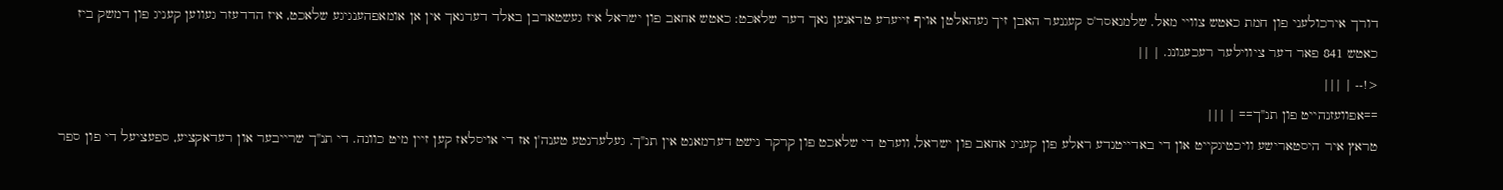דורך אירכולעני פון חמת כאטש צוויי מאל. שלמנאסר'ס קעגנער האבן זיך געהאלטן אויף זייערע טראנען נאך דער שלאכט: כאטש אחאב פון ישראל איז געשטארבן באלד דערנאך אין אן אומאפהענגיגע שלאכט, איז הדדעזר געווען קעניג פון דמשק ביז כאטש 841 פאר דער ציווילער רעכענונג. | ||
<!-- | |||
==אפוועזנהייט פון תנ"ך== | |||
טראץ איר היסטארישע וויכטיגקייט און די באדייטנדע ראלע פון קעניג אחאב פון ישראל, ווערט די שלאכט פון קרקר נישט דערמאנט אין תנ"ך. געלערנטע טענה'ן אז די אויסלאז קען זיין מיט כוונה. די תנ"ך שרייבער און רעדאקציע, ספעציעל די פון ספר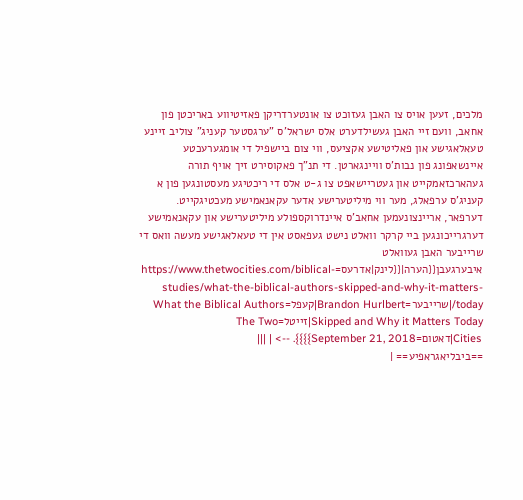מלכים, זעען אויס צו האבן געזוכט צו אונטערדריקן פאזיטיווע באריכטן פון אחאב, וועם זיי האבן געשילדערט אלס ישראל'ס "ערגסטער קעניג" צוליב זיינע טעאלאגישע און פאליטישע אקציעס, ווי צום ביישפיל די אומגערעכטע איינשאפונג פון נבות'ס וויינגארטן. די תנ"ך פאקוסירט זיך אויף תורה געהארכזאמקייט און געטריישאפט צו ג-ט אלס די ריכטיגע מעסטונגען פון א קעניג'ס ערפאלג, מער ווי מיליטערישע אדער עקאנאמישע מעכטיגקייט. דערפאר, אריינצונעמען אחאב'ס איינדרוקספולע מיליטערישע און עקאנאמישע דערגרייכונגען ביי קרקר וואלט נישט געפאסט אין די טעאלאגישע מעשה וואס די שרייבער האבן געוואלט איבערגעבן{{הערה|{{לינק|אדרעס=https://www.thetwocities.com/biblical-studies/what-the-biblical-authors-skipped-and-why-it-matters-today/|שרייבער=Brandon Hurlbert|קעפל=What the Biblical Authors Skipped and Why it Matters Today|זייטל=The Two Cities|דאטום=September 21, 2018}}}}. --> | |||
==ביבליאגראפיע== |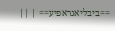==ביבליאגראפיע== | ||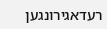רעדאגירונגען